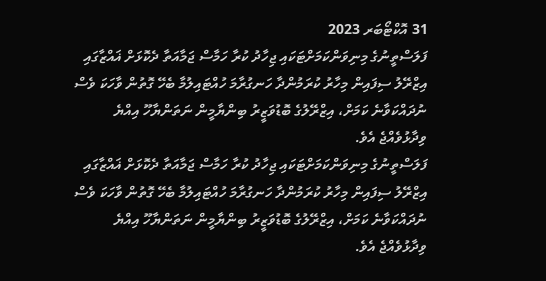31 އޮކްޓޯބަރ 2023
ފަލަސްތީނުގެ މިނިވަންކަމަށްޓަކައި ޖިހާދު ކުރާ ހަމާސް ޖަމާއަތާ ދެކޮޅަށް ޣައްޒާގައި އިޒްރޭލު ސިފައިން މިހާރު ކުރަމުންދާ ހަނގުރާމަ ހުއްޓައިލުމާ ބެހޭ ގޮތުން ވާހަކަ ވެސް ނުދައްކަވާނެ ކަމަށް، އިޒްރޭލުގެ ބޮޑުވަޒީރު ބިންޔާމީން ނަތަންޔާހޫ އިއްޔެ ވިދާޅުވެއްޖެ އެވެ.
ފަލަސްތީނުގެ މިނިވަންކަމަށްޓަކައި ޖިހާދު ކުރާ ހަމާސް ޖަމާއަތާ ދެކޮޅަށް ޣައްޒާގައި އިޒްރޭލު ސިފައިން މިހާރު ކުރަމުންދާ ހަނގުރާމަ ހުއްޓައިލުމާ ބެހޭ ގޮތުން ވާހަކަ ވެސް ނުދައްކަވާނެ ކަމަށް، އިޒްރޭލުގެ ބޮޑުވަޒީރު ބިންޔާމީން ނަތަންޔާހޫ އިއްޔެ ވިދާޅުވެއްޖެ އެވެ.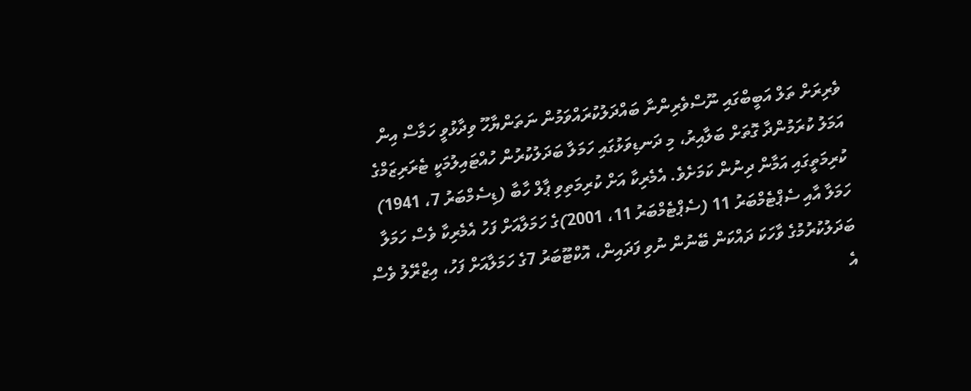ވެރިރަށް ތަލް އަބީބްގައި ނޫސްވެރިންނާ ބައްދަލުކުރައްވަމުން ނަތަންޔާހޫ ވިދާޅުވީ ހަމާސް އިން އަމަލު ކުރަމުންދާ ގޮތަށް ބަލާއިރު، މި ދަނޑިވަޅުގައި ހަމަލާ ބަދަލުކުރުން ހުއްޓައިލުމަކީ ޓެރަރިޒަމްގެ ކުރިމަތީގައި އަމާން ދިނުން ކަމަށެވެ. އެމެރިކާ އަށް ކުރިމަތިވި ޕާލް ހާބާ (ޑިސެމްބަރު 7، 1941) ހަމަލާ އާއި ސެޕްޓެމްބަރު 11 (ސެޕްޓެމްބަރު 11، 2001)ގެ ހަމަލާއަށް ފަހު އެމެރިކާ ވެސް ހަމަލާ ބަދަލުކުރުމުގެ ވާހަކަ ދައްކަން ބޭނުން ނުވި ފަދައިން، އޮކްޓޫބަރު 7ގެ ހަމަލާއަށް ފަހު، އިޒްރޭލު ވެސް އެ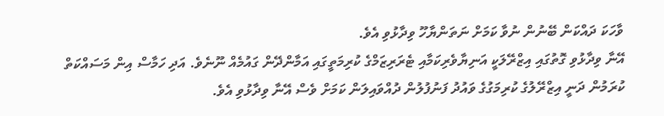ވާހަކަ ދައްކަން ބޭނުން ނުވާ ކަމަށް ނަތަންޔާހޫ ވިދާޅުވި އެވެ.
އޭނާ ވިދާޅުވި ގޮތުގައި އިޒްރޭލަކީ އަނިޔާވެރިކަމާއި ޓެރަރިޒަމްގެ ކުރިމަތީގައި އަމާންދޭން ގައުމެއް ނޫނެވެ. އަދި ހަމާސް އިން މަސައްކަތް ކުރަމުން ދަނީ އިޒްރޭލުގެ ކުރިމަގުގެ ވައުދު ފަނުފުލުން ދުއްވައިލަން ކަމަށް ވެސް އޭނާ ވިދާޅުވި އެވެ.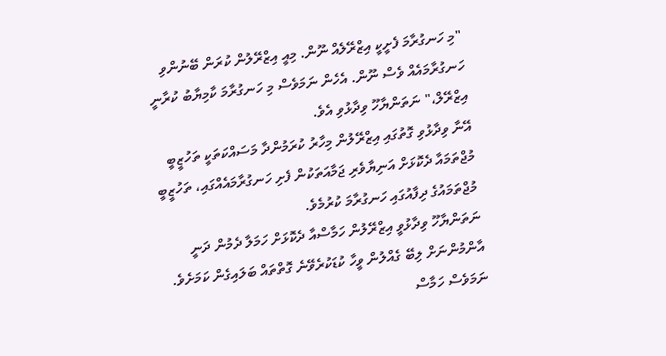"މި ހަނގުރާމަ ފެށީކީ އިޒްރޭލެއް ނޫން. މިއީ އިޒްރޭލުން ކުރަން ބޭނުންވި ހަނގުރާމައެއް ވެސް ނޫން. އެހެން ނަމަވެސް މި ހަނގުރާމަ ކާމިޔާބު ކުރާނީ އިޒްރޭލް،" ނަތަންޔާހޫ ވިދާޅުވި އެވެ.
އޭނާ ވިދާޅުވި ގޮތުގައި އިޒްރޭލުން މިހާރު ކުރަމުންދާ މަސައްކަތަކީ ތަހުޒީބީ މުޖްތަމައާ ދެކޮޅަށް އަނިޔާވެރި ޖަމާއަތަކުން ފެށި ހަނގުރާމައެއްގައި، ތަހުޒީބީ މުޖްތަމައުގެ ދިފާއުގައި ހަނގުރާމަ ކުރުމެވެ.
ނަތަންޔާހޫ ވިދާޅުވީ އިޒްރޭލުން ހަމާސްއާ ދެކޮޅަށް ހަމަލާ ދެމުން ދަނީ އާންމުންނަށް ލިބޭ ގެއްލުން ވީހާ ކުޑަކުރެވޭނެ ގޮތްތައް ބަލައިގެން ކަމަށެވެ. ނަމަވެސް ހަމާސް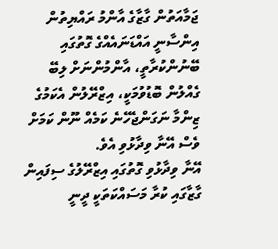ޖަމާއަތުން ގާޒާގެ އާންމު ރައްޔިތުން އިންސާނީ އައްޑަނައެއްގެ ގޮތުގައި ބޭނުންކުރާތީ، އާންމުންނަށް ލިބޭ ގެއްލުން ބޮޑުވުމަކީ، އިޒްރޭލުން އެކަމުގެ ޒިންމާ ނަގަންޖެހޭނެ ކަމެއް ނޫން ކަމަށް ވެސް އޭނާ ވިދާޅުވި އެވެ.
އޭނާ ވިދާޅުވި ގޮތުގައި އިޒްރޭލުގެ ސިފައިން ގާޒާގައި ކުރާ މަސައްކަތަކީ ދީނީ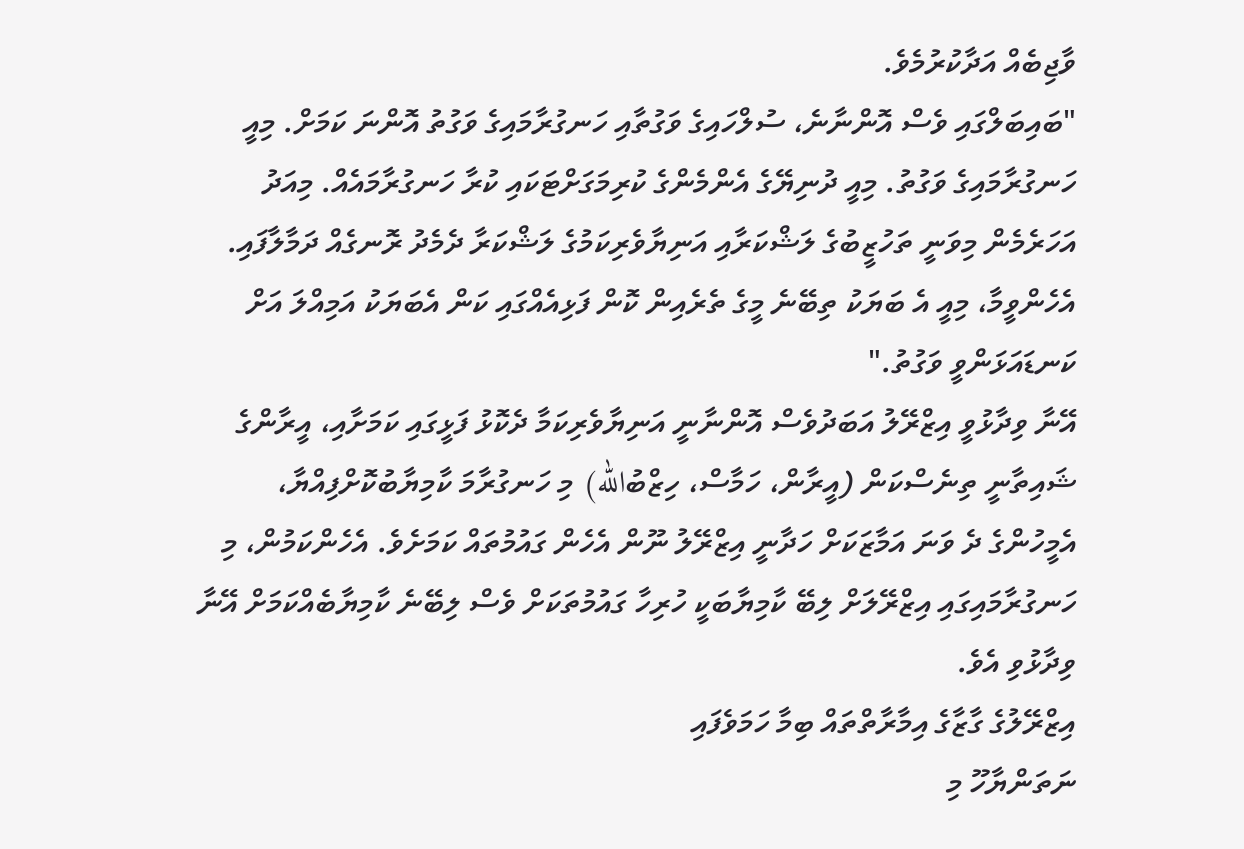ވާޖިބެއް އަދާކުރުމެވެ.
"ބައިބަލްގައި ވެސް އޮންނާނެ، ސުލްހައިގެ ވަގުތާއި ހަނގުރާމައިގެ ވަގުތު އޮންނަ ކަމަށް. މިއީ ހަނގުރާމައިގެ ވަގުތު. މިއީ ދުނިޔޭގެ އެންމެންގެ ކުރިމަގަށްޓަކައި ކުރާ ހަނގުރާމައެއް. މިއަދު އަހަރެމެން މިވަނީ ތަހުޒީބުގެ ލަޝްކަރާއި އަނިޔާވެރިކަމުގެ ލަޝްކަރާ ދެމެދު ރޮނގެއް ދަމާލާފައި. އެހެންވީމާ، މިއީ އެ ބަޔަކު ތިބޭނެ މީގެ ތެރެއިން ކޮން ފަޅިއެއްގައި ކަން އެބަޔަކު އަމިއްލަ އަށް ކަނޑައަޅަންވީ ވަގުތު."
އޭނާ ވިދާޅުވީ އިޒްރޭލު އަބަދުވެސް އޮންނާނީ އަނިޔާވެރިކަމާ ދެކޮޅު ފަޅީގައި ކަމަށާއި، އީރާންގެ ޝައިތާނީ ތިނެސްކަން (އީރާން، ހަމާސް، ހިޒްބުالله) މި ހަނގުރާމަ ކާމިޔާބުކޮށްފިއްޔާ، އެމީހުންގެ ދެ ވަނަ އަމާޒަކަށް ހަދާނީ އިޒްރޭލު ނޫން އެހެން ގައުމުތައް ކަމަށެވެ. އެހެންކަމުން، މި ހަނގުރާމައިގައި އިޒްރޭލަށް ލިބޭ ކާމިޔާބަކީ ހުރިހާ ގައުމުތަކަށް ވެސް ލިބޭނެ ކާމިޔާބެއްކަމަށް އޭނާ ވިދާޅުވި އެވެ.
އިޒްރޭލުގެ ގާޒާގެ އިމާރާތްތައް ބިމާ ހަމަވެފައި
ނަތަންޔާހޫ މި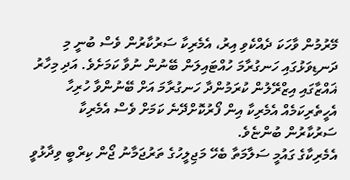މޭރުމުން ވާހަކަ ދެއްކެވި އިރު، އެމެރިކާ ސަރުކާރުން ވެސް ބުނީ މި ދަނޑިވަޅުގައި ހަނގުރާމަ ހުއްޓައިލަން ބޭނުން ނުވާ ކަމަށެވެ. އަދި މިހާރު ޣައްޒާގައި އިޒްރޭލުން ކުރަމުންދާ ހަނގުރާމަ އަށް ބޭނުންވާ ހުރިހާ އެހީތެރިކަމެއް އެމެރިކާ އިން ފޯރުކޮށްދޭނެ ކަމަށް ވެސް އެމެރިކާ ސަރުކާރުން ބުންޏެވެ.
އެމެރިކާގެ ގައުމީ ސަލާމަތާ ބެހޭ މަޖިލީހުގެ ތަރުޖަމާނު ޖޯން ކިރްބީ ވިދާޅުވީ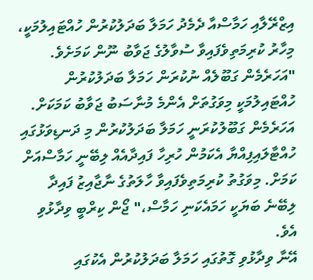އިޒްރޭލާއި ހަމާސްއާ ދެމެދު ހަމަލާ ބަދަލުކުރުން ހުއްޓައިލުމަކީ، މިހާރު ކުރިމަތިވެފައިވާ ސުވާލުގެ ޖަވާބު ނޫން ކަމަށެވެ.
"އަހަރެމެން ގަބޫލެއް ނުކުރަން ހަމަލާ ބަދަލުކުރުން ހުއްޓައިލުމަކީ މިވަގުތަށް އެންމެ މުނާސަބު ޖަވާބު ކަމަކަށް. އަހަރެމެން ގަބޫލުކުރަނީ ހަމަލާ ބަދަލުކުރުން މި ދަނޑިވަޅުގައި ހުއްޓާލައިފިއްޔާ އެކަމުން ހުރިހާ ފައިދާއެއް ލިބޭނީ ހަމާސްއަށް ކަމަށް. މިވަގުތު ކުރިމަތިވެފައިވާ ހާލަތުގެ ނާޖާއިޒު ފައިދާ ލިބޭނެ ބަޔަކީ ހަމައެކަނި ހަމާސް،" ޖޯން ކިރްބީ ވިދާޅުވި އެވެ.
އޭނާ ވިދާޅުވި ގޮތުގައި ހަމަލާ ބަދަލުކުރުން އެކުގައި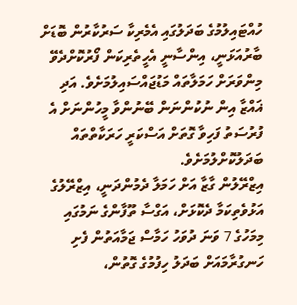ހުއްޓައިލުމުގެ ބަދަލުގައި އެމެރިކާ ސަރުކާރުން ބޮޑަށް ބާރުއަޅަނީ، އިންސާނީ އެހީތެރިކަން ފޯރުކޮށްދެވޭ މިންވަރަށް ހަމަލާތައް މަޑުޖައްސައިލުމަށެވެ. އަދި ޣައްޒާ އިން ނުކުންނަން ބޭނުންވާ މީހުންނަށް އެ ފުރުސަތު ފަހިވާ ގޮތަށް އަސްކަރީ ހަރަކާތްތައް ބަދަލުކޮށްލުމަށެވެ.
އިޒްރޭލުން ގާޒާ އަށް ހަމަލާ ދެމުންދަނީ، އިޒްރޭލުގެ އަޅުވެތިކަމާ ދެކޮޅަށް، އަގްސާ ތޫފާންގެ ނަމުގައި މިމަހުގެ 7 ވަނަ ދުވަހު ހަމާސް ޖަމާއަތުން ފެށި ހަނގުރާމައަށް ބަދަލު ހިފުމުގެ ގޮތުން،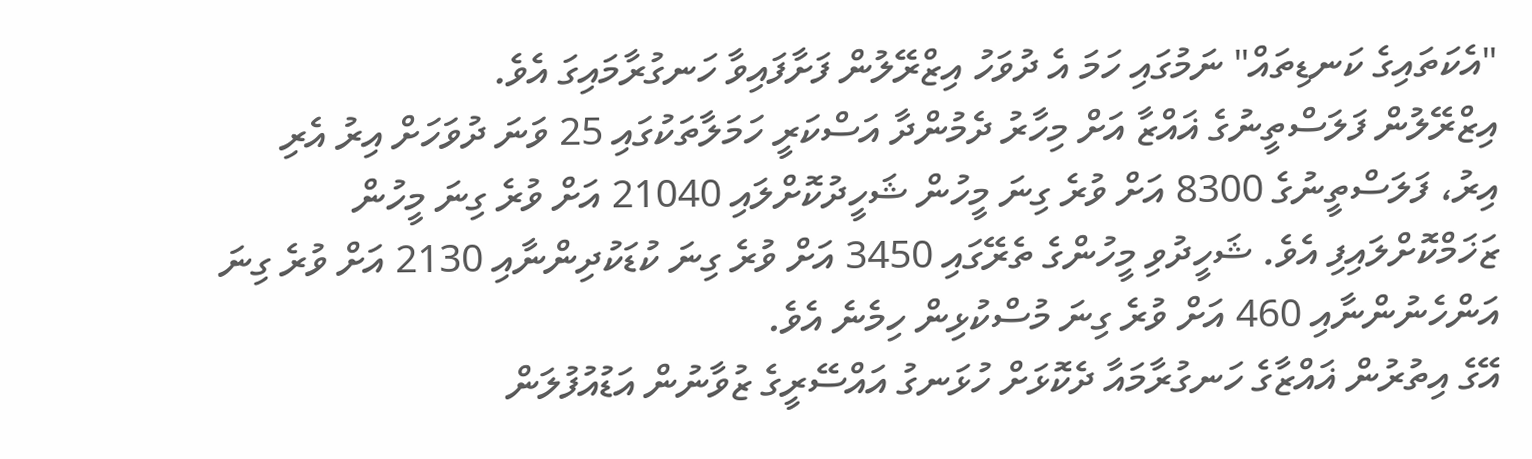"އެކަތައިގެ ކަނޑިތައް" ނަމުގައި ހަމަ އެ ދުވަހު އިޒްރޭލުން ފަށާފައިވާ ހަނގުރާމައިގަ އެވެ.
އިޒްރޭލުން ފަލަސްތީނުގެ ޣައްޒާ އަށް މިހާރު ދެމުންދާ އަސްކަރީ ހަމަލާތަކުގައި 25 ވަނަ ދުވަހަށް އިރު އެރި އިރު، ފަލަސްތީނުގެ 8300 އަށް ވުރެ ގިނަ މީހުން ޝަހީދުކޮށްލައި 21040 އަށް ވުރެ ގިނަ މީހުން ޒަޚަމްކޮށްލައިފި އެވެ. ޝަހީދުވި މީހުންގެ ތެރޭގައި 3450 އަށް ވުރެ ގިނަ ކުޑަކުދިންނާއި 2130 އަށް ވުރެ ގިނަ އަންހެނުންނާއި 460 އަށް ވުރެ ގިނަ މުސްކުޅިން ހިމެނެ އެވެ.
އޭގެ އިތުރުން ޣައްޒާގެ ހަނގުރާމައާ ދެކޮޅަށް ހުޅަނގު އައްސޭރީގެ ޒުވާނުން އަޑުއުފުލަން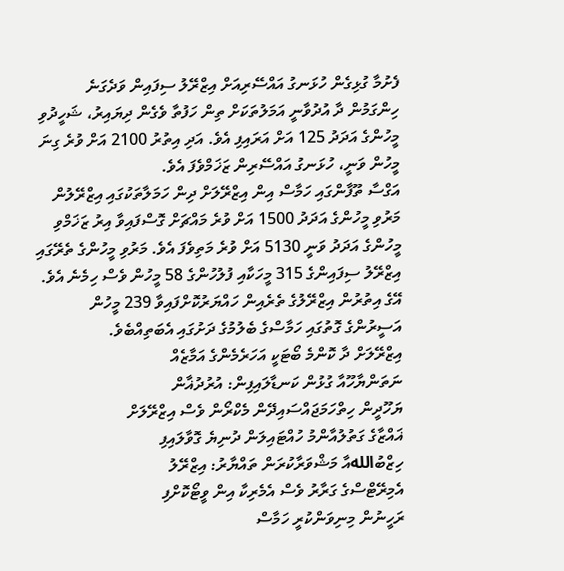ފެށުމާ ގުޅިގެން ހުޅަނގު އައްސޭރިއަށް އިޒްރޭލު ސިފައިން ވަދެގަނެ ހިންގަމުން ދާ އުދުވާނީ އަމަލުތަކަށް ތިން ހަފުތާ ވެގެން ދިޔައިރު، ޝަހީދުވި މީހުންގެ އަދަދު 125 އަށް އަރައިފި އެވެ. އަދި އިތުރު 2100 އަށް ވުރެ ގިނަ މީހުން ވަނީ، ހުޅަނގު އައްސޭރިން ޒަޚަމްވެފަ އެވެ.
އަގްސާ ތޫފާންގައި ހަމާސް އިން އިޒްރޭލަށް ދިން ހަމަލާތަކުގައި އިޒްރޭލުން މަރުވި މީހުންގެ އަދަދު 1500 އަށް ވުރެ މައްޗަށް ގޮސްފައިވާ އިރު ޒަޚަމްވި މީހުންގެ އަދަދު ވަނީ 5130 އަށް ވުރެ މަތިވެފަ އެވެ. މަރުވި މީހުންގެ ތެރޭގައި އިޒްރޭލު ސިފައިންގެ 315 މީހަކާއި ފުލުހުންގެ 58 މީހުން ވެސް ހިމެނެ އެވެ. އޭގެ އިތުރުން އިޒްރޭލުގެ ތެރެއިން ހައްޔަރުކޮށްފައިވާ 239 މީހުން އަސީރުންގެ ގޮތުގައި ހަމާސްގެ ބެލުމުގެ ދަށުގައި އެބަތިއްބެވެ.
އިޒްރޭލަށް ދާ ކޮންމެ ބޯޓަކީ އަހަރެމެންގެ އަމާޒެއް
ނަތަންޔާހޫއާ ގުޅުން ކަނޑާލައިފިން: އުރުދުޣާން
ޔަހޫދީން ހިތްހަމަޖައްސައިދޭން މެކްރޯން ވެސް އިޒްރޭލަށް
ޣައްޒާގެ ގަތުލުއާންމު ހުއްޓައިލަން ދުނިޔެ ގޮވާލައިފި
ހިޒްބުاللهއާ މަޝްވަރާކުރަން ތައްޔާރު: އިޒްރޭލު
އެމިރޭޓްސްގެ ގަރާރު ވެސް އެމެރިކާ އިން ވީޓޯކޮށްފި
ރަހީނުން މިނިވަންކުރީ ހަމާސް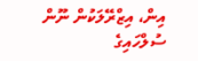އިން، އިޒްރޭލަކުން ނޫން
ސުލްހައިގެ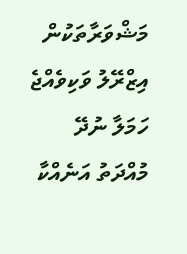މަޝްވަރާތަކުން އިޒްރޭލު ވަކިވެއްޖެ
ހަމަލާ ނުދޭ މުއްދަތު އަނެއްކާ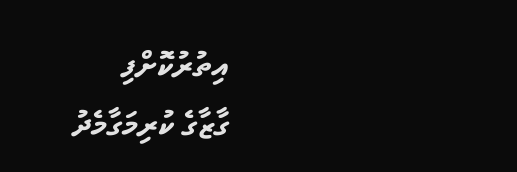އިތުރުކޮށްފި
ގާޒާގެ ކުރިމަގާމެދު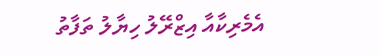އެމެރިކާއާ އިޒްރޭލު ހިޔާލު ތަފާތު